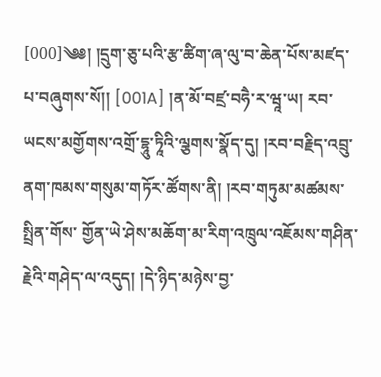[000]༄༅། །དྲུག་ཅུ་པའི་རྩ་ཚིག་ཞ་ལུ་བ་ཆེན་པོས་མཛད་པ་བཞུགས་སོ།། [001A] །ན་མོ་བཛྲ་བཧཻ་ར་ཝཱ་ཡ། རབ་ཡངས་མགྱོགས་འགྲོ་དྷཱུ་ཏཱིའི་ལྕགས་སྣོད་དུ། །རབ་བརྗིད་འབྲུ་ནག་ཁམས་གསུམ་གཏོར་ཚོགས་ནི། །རབ་གཏུམ་མཚམས་སྤྲིན་གོས་ གྱོན་ཡེ་ཤེས་མཆོག་མ་རིག་འཁྲུལ་འཇོམས་གཤིན་རྗེའི་གཤེད་ལ་འདུད། །དེ་ཉིད་མཉེས་བྱ་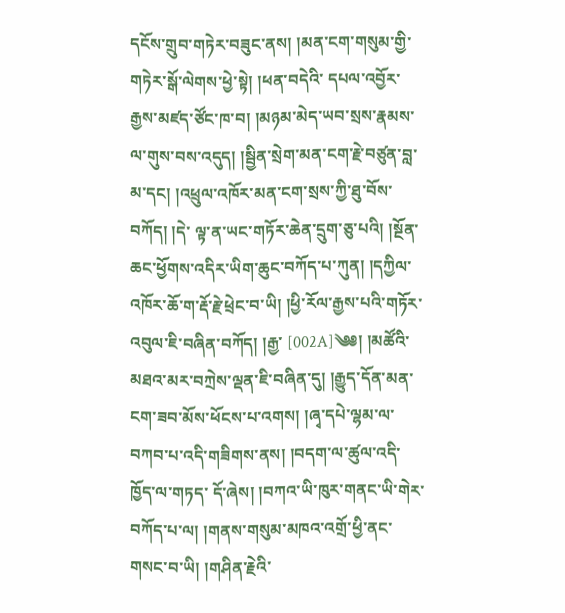དངོས་གྲུབ་གཏེར་བཟུང་ནས། །མན་ངག་གསུམ་གྱི་གཏེར་སྒོ་ལེགས་ཕྱེ་སྟེ། །ཕན་བདེའི་ དཔལ་འབྱོར་རྒྱས་མཛད་ཙོང་ཁ་བ། །མཉམ་མེད་ཡབ་སྲས་རྣམས་ལ་གུས་བས་འདུད། །སྦྱིན་སྲེག་མན་ངག་རྗེ་བཙུན་བླ་མ་དང། །འཕྲུལ་འཁོར་མན་ངག་སྲས་ཀྱི་ཐུ་བོས་བཀོད། །དེ་ ལྟ་ན་ཡང་གཏོར་ཆེན་དྲུག་ཅུ་པའི། །སྔོན་ཆང་ཕྱོགས་འདིར་ཡིག་ཆུང་བཀོད་པ་ཀུན། །དཀྱིལ་འཁོར་ཆོ་ག་རྡོ་རྗེ་ཕྲེང་བ་ཡི། །ཕྱི་རོལ་རྒྱས་པའི་གཏོར་འབུལ་ཇི་བཞིན་བཀོད། །རྒྱ་ [002A]༄༅། །མཚོའི་མཐའ་མར་བཀྲེས་ལྡན་ཇི་བཞིན་དུ། །རྒྱུད་དོན་མན་ངག་ཟབ་མོས་ཕོངས་པ་འགས། །ཞྭ་དཔེ་ལྷམ་ལ་བཀབ་པ་འདི་གཟིགས་ནས། །བདག་ལ་ཚུལ་འདི་ཁྱོད་ལ་གཏད་ དོ་ཞེས། །བཀའ་ཡི་ཁུར་གནང་ཡི་གེར་བཀོད་པ་ལ། །གནས་གསུམ་མཁའ་འགྲོ་ཕྱི་ནང་གསང་བ་ཡི། །གཤིན་རྗེའི་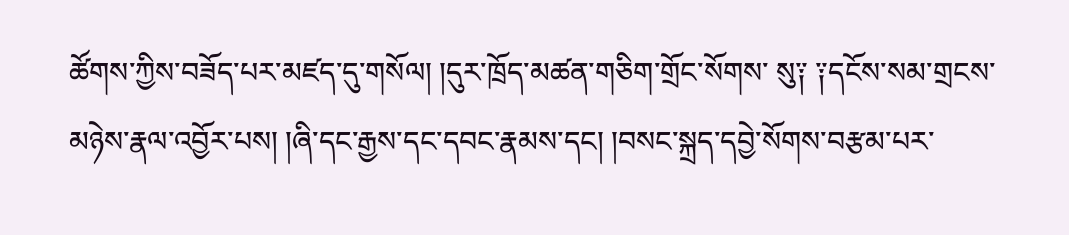ཚོགས་ཀྱིས་བཟོད་པར་མཛད་དུ་གསོལ། །དུར་ཁྲོད་མཚན་གཅིག་གྲོང་སོགས་ སུ༑ ༑དངོས་སམ་གྲངས་མཉེས་རྣལ་འབྱོར་པས། །ཞི་དང་རྒྱས་དང་དབང་རྣམས་དང། །བསང་སྐྲད་དབྱེ་སོགས་བརྩམ་པར་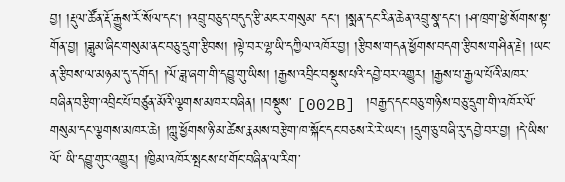བྱ། །རྡུལ་ཚོན་རྡོ་རྒྱུས་རོ་སོལ་དང། །འབྲུ་བཅུད་བདུད་རྩི་མངར་གསུམ་ དང། །སྨན་དང་རིན་ཆེན་འབྲུ་སྣ་དང། །ཤ་ཁྲག་ཕྱེ་སོགས་སྟ་གོན་བྱ། །ཟླུམ་ཞིང་གསུམ་ནང་བཅུ་དྲུག་རྩིབས། །ལྟེ་བར་ལྷ་ཡི་དཀྱིལ་འཁོར་བྱ། །རྩིབས་གདན་ཕྱོགས་བདག་རྩིབས་གཤིན་རྗེ། །ཡང་ ན་རྩིབས་ལ་མཉམ་དུ་དགོད། །ལོ་ཟླ་ཞག་གི་དབྱུ་གུ་ཡིས། །རྒྱས་འབྲིང་བསྡུས་པའི་དབྱེ་བར་འགྱུར། །རྒྱས་པ་རྒྱལ་པོའི་མཁར་བཞིན་བརྩིག་འབྲིང་པོ་བཙུན་མོའི་ལྕགས་མཁར་བཞིན། །བསྡུས་ [002B] །བརྒྱད་དང་བཅུ་གཉིས་བཅུ་དྲུག་གི་འཁོར་ལོ་གསུམ་དང་ལྕགས་མཁར་ཆེ། །ཀླུ་ཕྱོགས་ཉི་མ་ཚེས་རྣམས་བརྩེག་ཁ་སྐོང་དང་བཅས་རེ་རེ་ཡང། །དྲུག་ཅུ་བཞི་རུ་དབྱེ་བར་བྱ། །དེ་ཡིས་ལོ་ ཡི་དབྱུ་གུར་འགྱུར། །ཁྱིམ་འཁོར་སྤངས་པ་གོང་བཞིན་ལ་རིག་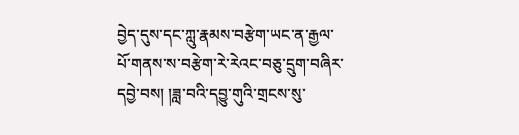བྱེད་དུས་དང་ཀླུ་རྣམས་བརྩེག་ཡང་ན་རྒྱལ་པོ་གནས་ས་བརྩེག་རེ་རེའང་བཅུ་དྲུག་བཞིར་དབྱེ་བས། །ཟླ་བའི་དབྱུ་གུའི་གྲངས་སུ་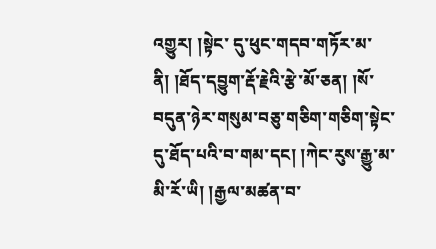འགྱུར། །སྟེང་ དུ་ཕུང་གདབ་གཏོར་མ་ནི། །ཐོད་དབྱུག་རྡོ་རྗེའི་རྩེ་མོ་ཅན། །སོ་བདུན་ཉེར་གསུམ་བཅུ་གཅིག་གཅིག་སྟེང་དུ་ཐོད་པའི་བ་གམ་དང། །ཀེང་རུས་རྒྱུ་མ་མི་རོ་ཡི། །རྒྱལ་མཚན་བ་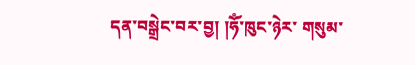དན་བསྒྲེང་བར་བྱ། །ཧོཾ་ཁུང་ཉེར་ གསུམ་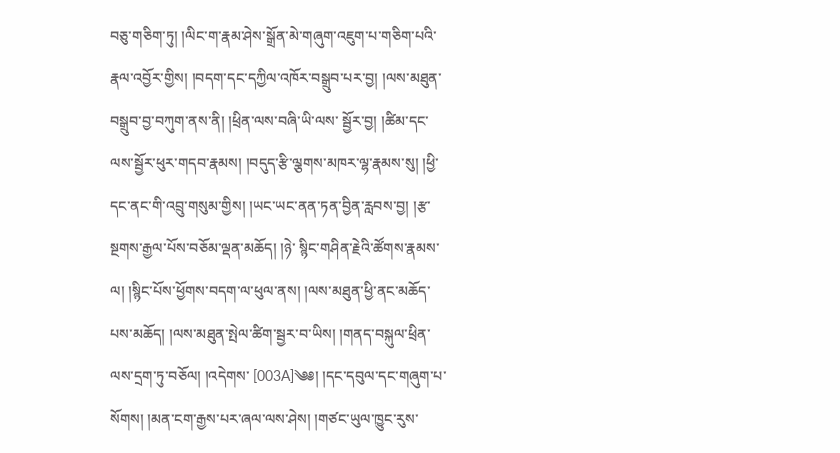བཅུ་གཅིག་ཏུ། །ལིང་ག་རྣམ་ཤེས་སྒྲོན་མེ་གཞུག་འཇུག་པ་གཅིག་པའི་རྣལ་འབྱོར་གྱིས། །བདག་དང་དཀྱིལ་འཁོར་བསྒྲུབ་པར་བྱ། །ལས་མཐུན་བསྒྲུབ་བྱ་བཀུག་ནས་ནི། །ཕྲིན་ལས་བཞི་ཡི་ལས་ སྦྱོར་བྱ། །ཚིམ་དང་ལས་སྦྱོར་ཕུར་གདབ་རྣམས། །བདུད་རྩི་ལྕགས་མཁར་ལྷ་རྣམས་སུ། །ཕྱི་དང་ནང་གི་འབྲུ་གསུམ་གྱིས། །ཡང་ཡང་ནན་ཏན་བྱིན་རླབས་བྱ། །རྩ་སྔགས་རྒྱལ་པོས་བཅོམ་ལྡན་མཆོད། །ཉེ་ སྙིང་གཤིན་རྗེའི་ཚོགས་རྣམས་ལ། །སྙིང་པོས་ཕྱོགས་བདག་ལ་ཕུལ་ནས། །ལས་མཐུན་ཕྱི་ནང་མཆོད་པས་མཆོད། །ལས་མཐུན་སྤེལ་ཚིག་སྦྱར་བ་ཡིས། །གནད་བསྐུལ་ཕྲིན་ལས་དྲག་ཏུ་བཅོལ། །འདེགས་ [003A]༄༅། །དང་དབུལ་དང་གཞུག་པ་སོགས། །མན་ངག་རྒྱས་པར་ཞལ་ལས་ཤེས། །གཙང་ཡུལ་ཁྱུང་རུས་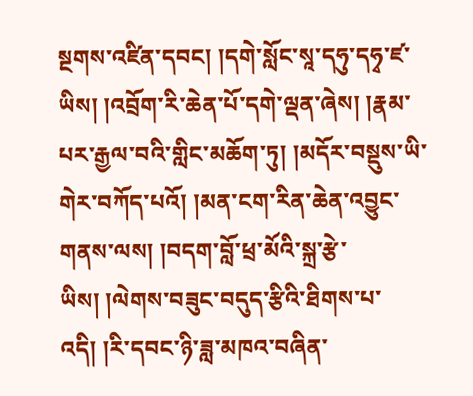སྔགས་འཛིན་དབང། །དགེ་སློང་སཱ་དཧུ་དཧྭ་ཛ་ཡིས། །འབྲོག་རི་ཆེན་པོ་དགེ་ལྡན་ཞེས། །རྣམ་ པར་རྒྱལ་བའི་གླིང་མཆོག་ཏུ། །མདོར་བསྡུས་ཡི་གེར་བཀོད་པའོ། །མན་ངག་རིན་ཆེན་འབྱུང་གནས་ལས། །བདག་བློ་ཕྲ་མོའི་སྐྲ་རྩེ་ཡིས། །ལེགས་བཟུང་བདུད་རྩིའི་ཐིགས་པ་འདི། །རི་དབང་ཉི་ཟླ་མཁའ་བཞིན་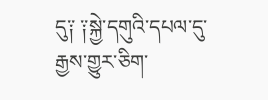དུ༑ ༑སྐྱེ་དགུའི་དཔལ་དུ་རྒྱས་གྱུར་ཅིག་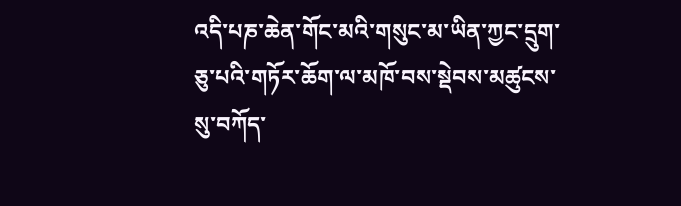འདི་པཎ་ཆེན་གོང་མའི་གསུང་མ་ཡིན་ཀྱང་དྲུག་ཅུ་པའི་གཏོར་ཆོག་ལ་མཁོ་བས་སྡེབས་མཚུངས་སུ་བཀོད་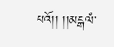པའོ།། །།མངྒལཾ་